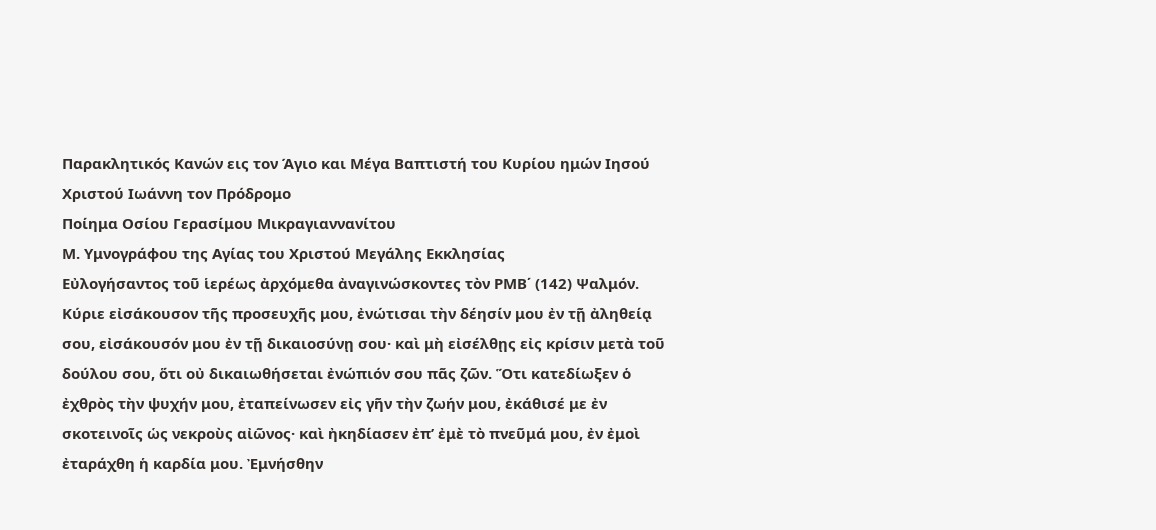Παρακλητικός Κανών εις τον Άγιο και Μέγα Βαπτιστή του Κυρίου ημών Ιησού Χριστού Ιωάννη τον Πρόδρομο
Ποίημα Οσίου Γερασίμου Μικραγιαννανίτου
Μ. Υμνογράφου της Αγίας του Χριστού Μεγάλης Εκκλησίας
Εὐλογήσαντος τοῦ ἱερέως ἀρχόμεθα ἀναγινώσκοντες τὸν ΡΜΒ΄ (142) Ψαλμόν.
Κύριε εἰσάκουσον τῆς προσευχῆς μου, ἐνώτισαι τὴν δέησίν μου ἐν τῇ ἀληθείᾳ σου, εἰσάκουσόν μου ἐν τῇ δικαιοσύνῃ σου· καὶ μὴ εἰσέλθῃς εἰς κρίσιν μετὰ τοῦ δούλου σου, ὅτι οὐ δικαιωθήσεται ἐνώπιόν σου πᾶς ζῶν. Ὅτι κατεδίωξεν ὁ ἐχθρὸς τὴν ψυχήν μου, ἐταπείνωσεν εἰς γῆν τὴν ζωήν μου, ἐκάθισέ με ἐν σκοτεινοῖς ὡς νεκροὺς αἰῶνος· καὶ ἠκηδίασεν ἐπ’ ἐμὲ τὸ πνεῦμά μου, ἐν ἐμοὶ ἐταράχθη ἡ καρδία μου. Ἐμνήσθην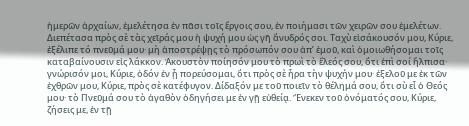ἡμερῶν ἀρχαίων, ἐμελέτησα ἐν πᾶσι τοῖς ἔργοις σου, ἐν ποιήμασι τῶν χειρῶν σου ἐμελέτων. Διεπέτασα πρὸς σὲ τὰς χεῖράς μου ἡ ψυχή μου ὡς γῆ ἄνυδρός σοι. Ταχὺ εἰσάκουσόν μου, Κύριε, ἐξέλιπε τό πνεῦμά μου· μὴ ἀποστρέψῃς τὸ πρόσωπόν σου ἀπ’ ἐμοῦ, καὶ ὁμοιωθήσομαι τοῖς καταβαίνουσιν εἰς λάκκον. Ἀκουστὸν ποίησόν μου τὸ πρωὶ τὸ ἔλεός σου, ὅτι ἐπὶ σοί ἤλπισα· γνώρισόν μοι, Κύριε, ὁδόν ἐν ᾗ πορεύσομαι, ὅτι πρὸς σὲ ἦρα τὴν ψυχήν μου· ἐξελοῦ με ἐκ τῶν ἐχθρῶν μου, Κύριε, πρὸς σὲ κατέφυγον. Δίδαξόν με τοῦ ποιεῖν τὸ θέλημά σου, ὅτι σὺ εἶ ὁ Θεός μου· τὸ Πνεῦμά σου τὸ ἀγαθὸν ὁδηγήσει με ἐν γῇ εὐθείᾳ. Ἕνεκεν τοῦ ὀνόματός σου, Κύριε, ζήσεις με, ἐν τῇ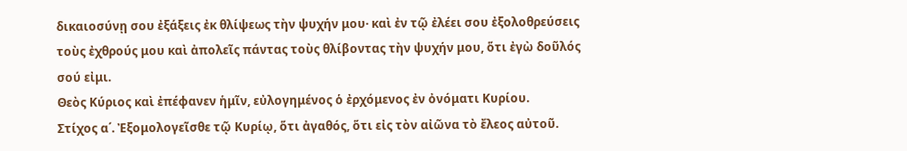δικαιοσύνῃ σου ἐξάξεις ἐκ θλίψεως τὴν ψυχήν μου· καὶ ἐν τῷ ἐλέει σου ἐξολοθρεύσεις τοὺς ἐχθρούς μου καὶ ἀπολεῖς πάντας τοὺς θλίβοντας τὴν ψυχήν μου, ὅτι ἐγὼ δοῦλός σού εἰμι.
Θεὸς Κύριος καὶ ἐπέφανεν ἡμῖν, εὐλογημένος ὁ ἐρχόμενος ἐν ὀνόματι Κυρίου.
Στίχος α΄. Ἐξομολογεῖσθε τῷ Κυρίῳ, ὅτι ἀγαθός, ὅτι εἰς τὸν αἰῶνα τὸ ἔλεος αὐτοῦ.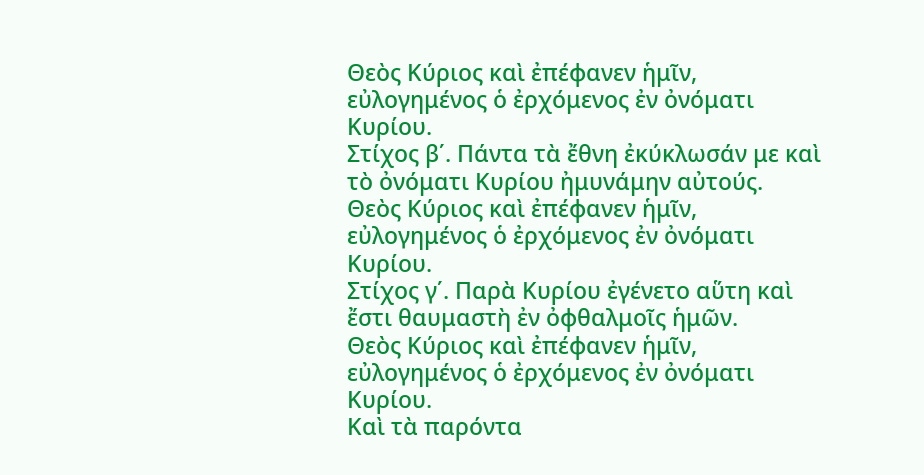Θεὸς Κύριος καὶ ἐπέφανεν ἡμῖν, εὐλογημένος ὁ ἐρχόμενος ἐν ὀνόματι Κυρίου.
Στίχος β΄. Πάντα τὰ ἔθνη ἐκύκλωσάν με καὶ τὸ ὀνόματι Κυρίου ἠμυνάμην αὐτούς.
Θεὸς Κύριος καὶ ἐπέφανεν ἡμῖν, εὐλογημένος ὁ ἐρχόμενος ἐν ὀνόματι Κυρίου.
Στίχος γ΄. Παρὰ Κυρίου ἐγένετο αὕτη καὶ ἔστι θαυμαστὴ ἐν ὀφθαλμοῖς ἡμῶν.
Θεὸς Κύριος καὶ ἐπέφανεν ἡμῖν, εὐλογημένος ὁ ἐρχόμενος ἐν ὀνόματι Κυρίου.
Καὶ τὰ παρόντα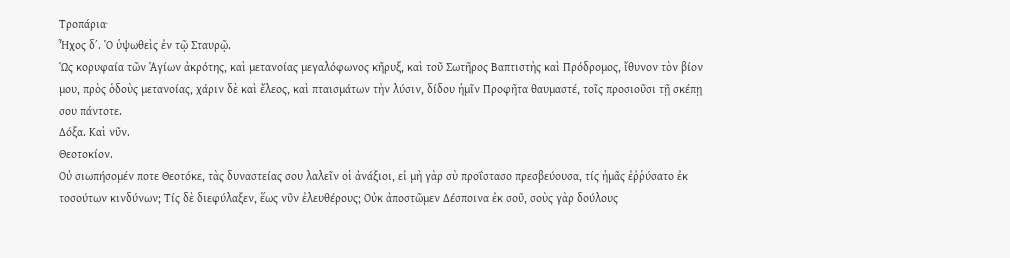Τροπάρια·
Ἦχος δ΄. Ὁ ὑψωθεὶς ἐν τῷ Σταυρῷ.
Ὡς κορυφαία τῶν Ἁγίων ἀκρότης, καὶ μετανοίας μεγαλόφωνος κῆρυξ, καὶ τοῦ Σωτῆρος Βαπτιστὴς καὶ Πρόδρομος, ἴθυνον τὸν βίον μου, πρὸς ὁδοὺς μετανοίας, χάριν δὲ καὶ ἔλεος, καὶ πταισμάτων τὴν λύσιν, δίδου ἡμῖν Προφῆτα θαυμαστέ, τοῖς προσιοῦσι τῇ σκέπῃ σου πάντοτε.
Δόξα. Καὶ νῦν.
Θεοτοκίον.
Οὐ σιωπήσομέν ποτε Θεοτόκε, τὰς δυναστείας σου λαλεῖν οἱ ἀνάξιοι, εἰ μὴ γὰρ σὺ προΐστασο πρεσβεύουσα, τίς ἡμᾶς ἐῤῥύσατο ἐκ τοσούτων κινδύνων; Τίς δὲ διεφύλαξεν, ἕως νῦν ἐλευθέρους; Οὐκ ἀποστῶμεν Δέσποινα ἐκ σοῦ, σοὺς γὰρ δούλους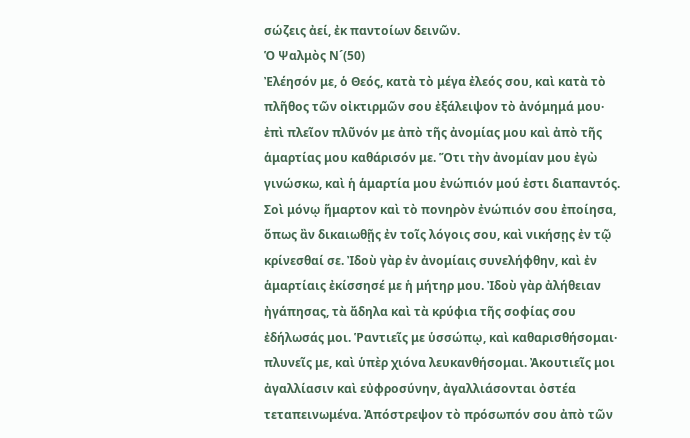σώζεις ἀεί, ἐκ παντοίων δεινῶν.
Ὁ Ψαλμὸς Ν´(50)
Ἐλέησόν με, ὁ Θεός, κατὰ τὸ μέγα ἐλεός σου, καὶ κατὰ τὸ πλῆθος τῶν οἰκτιρμῶν σου ἐξάλειψον τὸ ἀνόμημά μου· ἐπὶ πλεῖον πλῦνόν με ἀπὸ τῆς ἀνομίας μου καὶ ἀπὸ τῆς ἁμαρτίας μου καθάρισόν με. Ὅτι τὴν ἀνομίαν μου ἐγὼ γινώσκω, καὶ ἡ ἁμαρτία μου ἐνώπιόν μού ἐστι διαπαντός. Σοὶ μόνῳ ἥμαρτον καὶ τὸ πονηρὸν ἐνώπιόν σου ἐποίησα, ὅπως ἂν δικαιωθῇς ἐν τοῖς λόγοις σου, καὶ νικήσῃς ἐν τῷ κρίνεσθαί σε. Ἰδοὺ γὰρ ἐν ἀνομίαις συνελήφθην, καὶ ἐν ἁμαρτίαις ἐκίσσησέ με ἡ μήτηρ μου. Ἰδοὺ γὰρ ἀλήθειαν ἠγάπησας, τὰ ἄδηλα καὶ τὰ κρύφια τῆς σοφίας σου ἐδήλωσάς μοι. Ῥαντιεῖς με ὑσσώπῳ, καὶ καθαρισθήσομαι· πλυνεῖς με, καὶ ὑπὲρ χιόνα λευκανθήσομαι. Ἀκουτιεῖς μοι ἀγαλλίασιν καὶ εὐφροσύνην, ἀγαλλιάσονται ὀστέα τεταπεινωμένα. Ἀπόστρεψον τὸ πρόσωπόν σου ἀπὸ τῶν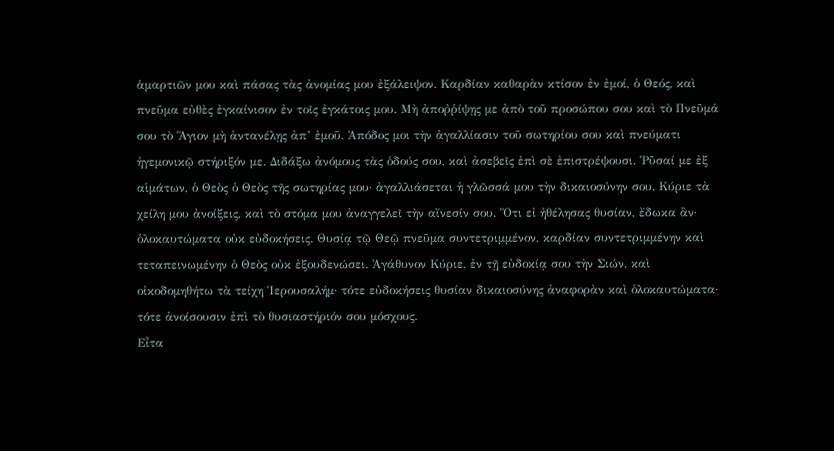ἁμαρτιῶν μου καὶ πάσας τὰς ἀνομίας μου ἐξάλειψον. Καρδίαν καθαρὰν κτίσον ἐν ἐμοί, ὁ Θεός, καὶ πνεῦμα εὐθὲς ἐγκαίνισον ἐν τοῖς ἐγκάτοις μου. Μὴ ἀποῤῥίψῃς με ἀπὸ τοῦ προσώπου σου καὶ τὸ Πνεῦμά σου τὸ Ἅγιον μὴ ἀντανέλῃς ἀπ’ ἐμοῦ. Ἀπόδος μοι τὴν ἀγαλλίασιν τοῦ σωτηρίου σου καὶ πνεύματι ἡγεμονικῷ στήριξόν με. Διδάξω ἀνόμους τὰς ὁδούς σου, καὶ ἀσεβεῖς ἐπὶ σὲ ἐπιστρέψουσι. Ῥῦσαί με ἐξ αἱμάτων, ὁ Θεὸς ὁ Θεὸς τῆς σωτηρίας μου· ἀγαλλιάσεται ἡ γλῶσσά μου τὴν δικαιοσύνην σου. Κύριε τὰ χείλη μου ἀνοίξεις, καὶ τὸ στόμα μου ἀναγγελεῖ τὴν αἴνεσίν σου. Ὅτι εἰ ἠθέλησας θυσίαν, ἔδωκα ἂν· ὁλοκαυτώματα οὐκ εὐδοκήσεις. Θυσίᾳ τῷ Θεῷ πνεῦμα συντετριμμένον, καρδίαν συντετριμμένην καὶ τεταπεινωμένην ὁ Θεὸς οὐκ ἐξουδενώσει. Ἀγάθυνον Κύριε, ἐν τῇ εὐδοκίᾳ σου τὴν Σιών, καὶ οἰκοδομηθήτω τὰ τείχη Ἱερουσαλήμ· τότε εὐδοκήσεις θυσίαν δικαιοσύνης ἀναφορὰν καὶ ὁλοκαυτώματα· τότε ἀνοίσουσιν ἐπὶ τὸ θυσιαστήριόν σου μόσχους.
Εἶτα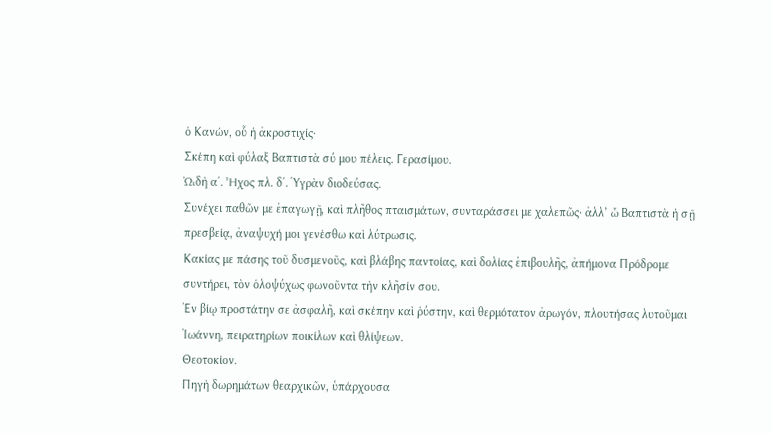ὁ Κανών, οὗ ἡ ἀκροστιχίς·
Σκέπη καὶ φύλαξ Βαπτιστὰ σύ μου πέλεις. Γερασίμου.
ᾨδὴ α΄. Ἦχος πλ. δ΄. Ὑγρὰν διοδεύσας.
Συνέχει παθῶν με ἐπαγωγῇ, καὶ πλῆθος πταισμάτων, συνταράσσει με χαλεπῶς· ἀλλ’ ὦ Βαπτιστὰ ἡ σῇ πρεσβείᾳ, ἀναψυχή μοι γενέσθω καὶ λύτρωσις.
Κακίας με πάσης τοῦ δυσμενοῦς, καὶ βλάβης παντοίας, καὶ δολίας ἐπιβουλῆς, ἀπήμονα Πρόδρομε συντήρει, τὸν ὁλοψύχως φωνοῦντα τὴν κλῆσίν σου.
Ἐν βίῳ προστάτην σε ἀσφαλῆ, καὶ σκέπην καὶ ῥύστην, καὶ θερμότατον ἀρωγόν, πλουτήσας λυτοῦμαι Ἰωάννη, πειρατηρίων ποικίλων καὶ θλίψεων.
Θεοτοκίον.
Πηγὴ δωρημάτων θεαρχικῶν, ὑπάρχουσα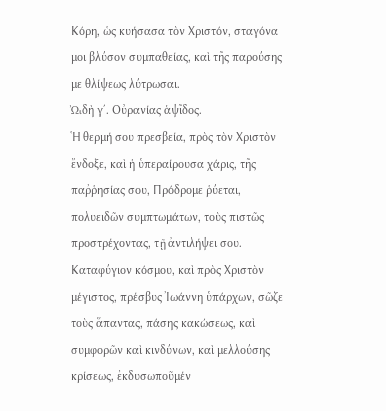Κόρη, ὡς κυήσασα τὸν Χριστόν, σταγόνα μοι βλύσον συμπαθείας, καὶ τῆς παρούσης με θλίψεως λύτρωσαι.
ᾨδὴ γ΄. Οὐρανίας ἁψῖδος.
Ἡ θερμή σου πρεσβεία, πρὸς τὸν Χριστὸν ἔνδοξε, καὶ ἡ ὑπεραίρουσα χάρις, τῆς παῤῥησίας σου, Πρόδρομε ῥύεται, πολυειδῶν συμπτωμάτων, τοὺς πιστῶς προστρέχοντας, τῇ ἀντιλήψει σου.
Καταφύγιον κόσμου, καὶ πρὸς Χριστὸν μέγιστος, πρέσβυς Ἰωάννη ὑπάρχων, σῶζε τοὺς ἅπαντας, πάσης κακώσεως, καὶ συμφορῶν καὶ κινδύνων, καὶ μελλούσης κρίσεως, ἐκδυσωποῦμέν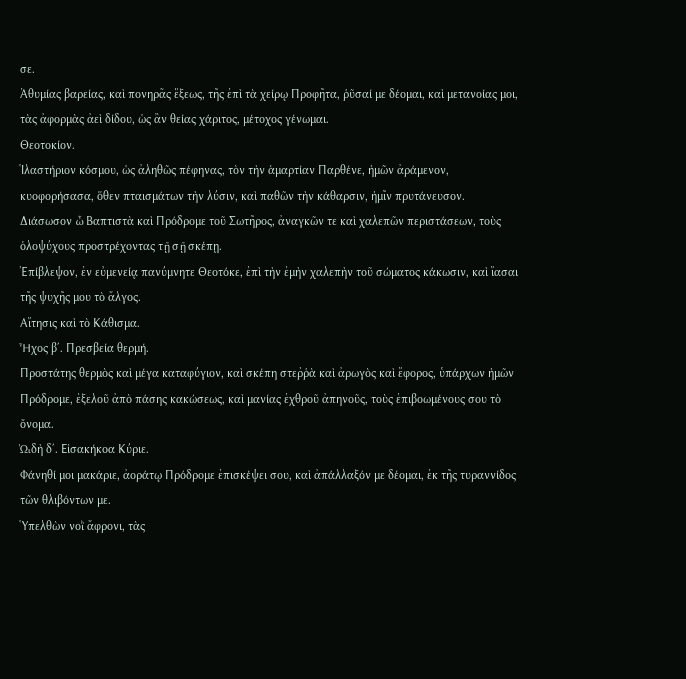σε.
Ἀθυμίας βαρείας, καὶ πονηρᾶς ἕξεως, τῆς ἐπὶ τὰ χείρῳ Προφῆτα, ῥῦσαί με δέομαι, καὶ μετανοίας μοι, τὰς ἀφορμὰς ἀεὶ δίδου, ὡς ἂν θείας χάριτος, μέτοχος γένωμαι.
Θεοτοκίον.
Ἱλαστήριον κόσμου, ὡς ἀληθῶς πέφηνας, τὸν τὴν ἁμαρτίαν Παρθένε, ἡμῶν ἀράμενον, κυοφορήσασα, ὅθεν πταισμάτων τὴν λύσιν, καὶ παθῶν τὴν κάθαρσιν, ἡμῖν πρυτάνευσον.
Διάσωσον ὦ Βαπτιστὰ καὶ Πρόδρομε τοῦ Σωτῆρος, ἀναγκῶν τε καὶ χαλεπῶν περιστάσεων, τοὺς ὁλοψύχους προστρέχοντας τῇ σῇ σκέπῃ.
Ἐπίβλεψον, ἐν εὐμενείᾳ πανύμνητε Θεοτόκε, ἐπὶ τὴν ἐμὴν χαλεπὴν τοῦ σώματος κάκωσιν, καὶ ἴασαι τῆς ψυχῆς μου τὸ ἄλγος.
Αἴτησις καὶ τὸ Κάθισμα.
Ἦχος β΄. Πρεσβεία θερμή.
Προστάτης θερμὸς καὶ μέγα καταφύγιον, καὶ σκέπη στεῤῥὰ καὶ ἀρωγὸς καὶ ἔφορος, ὑπάρχων ἡμῶν Πρόδρομε, ἐξελοῦ ἀπὸ πάσης κακώσεως, καὶ μανίας ἐχθροῦ ἀπηνοῦς, τοὺς ἐπιβοωμένους σου τὸ ὄνομα.
ᾨδὴ δ΄. Εἰσακήκοα Κύριε.
Φάνηθί μοι μακάριε, ἀοράτῳ Πρόδρομε ἐπισκέψει σου, καὶ ἀπάλλαξόν με δέομαι, ἐκ τῆς τυραννίδος τῶν θλιβόντων με.
Ὑπελθὼν νοῒ ἄφρονι, τὰς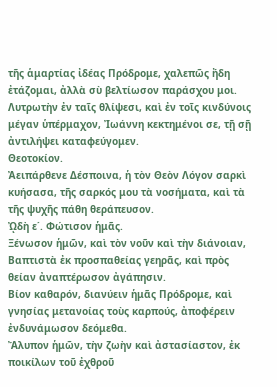τῆς ἁμαρτίας ἰδέας Πρόδρομε, χαλεπῶς ἤδη ἐτάζομαι, ἀλλὰ σὺ βελτίωσον παράσχου μοι.
Λυτρωτὴν ἐν ταῖς θλίψεσι, καὶ ἐν τοῖς κινδύνοις μέγαν ὑπέρμαχον, Ἰωάννη κεκτημένοι σε, τῇ σῇ ἀντιλήψει καταφεύγομεν.
Θεοτοκίον.
Ἀειπάρθενε Δέσποινα, ἡ τὸν Θεὸν Λόγον σαρκὶ κυήσασα, τῆς σαρκός μου τὰ νοσήματα, καὶ τὰ τῆς ψυχῆς πάθη θεράπευσον.
ᾨδὴ ε΄. Φώτισον ἡμᾶς.
Ξένωσον ἡμῶν, καὶ τὸν νοῦν καὶ τὴν διάνοιαν, Βαπτιστὰ ἐκ προσπαθείας γεηρᾶς, καὶ πρὸς θείαν ἀναπτέρωσον ἀγάπησιν.
Βίον καθαρόν, διανύειν ἡμᾶς Πρόδρομε, καὶ γνησίας μετανοίας τοὺς καρπούς, ἀποφέρειν ἐνδυνάμωσον δεόμεθα.
Ἄλυπον ἡμῶν, τὴν ζωὴν καὶ ἀστασίαστον, ἐκ ποικίλων τοῦ ἐχθροῦ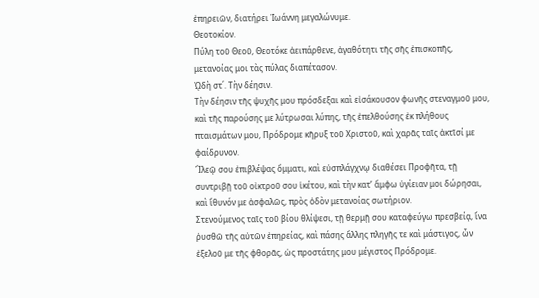ἐπηρειῶν, διατήρει Ἰωάννη μεγαλώνυμε.
Θεοτοκίον.
Πύλη τοῦ Θεοῦ, Θεοτόκε ἀειπάρθενε, ἀγαθότητι τῆς σῆς ἐπισκοπῆς, μετανοίας μοι τὰς πύλας διαπέτασον.
ᾨδὴ στ΄. Τὴν δέησιν.
Τὴν δέησιν τῆς ψυχῆς μου πρόσδεξαι καὶ εἰσάκουσον φωνῆς στεναγμοῦ μου, καὶ τῆς παρούσης με λύτρωσαι λύπης, τῆς ἐπελθούσης ἐκ πλήθους πταισμάτων μου, Πρόδρομε κῆρυξ τοῦ Χριστοῦ, καὶ χαρᾶς ταῖς ἀκτῖσί με φαίδρυνον.
Ἴλεῷ σου ἐπιβλέψας ὄμματι, καὶ εὐσπλάγχνῳ διαθέσει Προφῆτα, τῇ συντριβῇ τοῦ οἰκτροῦ σου ἱκέτου, καὶ τὴν κατ’ ἄμφω ὑγίειαν μοι δώρησαι, καὶ ἴθυνόν με ἀσφαλῶς, πρὸς ὁδὸν μετανοίας σωτήριον.
Στενούμενος ταῖς τοῦ βίου θλίψεσι, τῇ θερμῇ σου καταφεύγω πρεσβείᾳ, ἵνα ῥυσθῶ τῆς αὐτῶν ἐπηρείας, καὶ πάσης ἄλλης πληγῆς τε καὶ μάστιγος, ὧν ἐξελοῦ με τῆς φθορᾶς, ὡς προστάτης μου μέγιστος Πρόδρομε.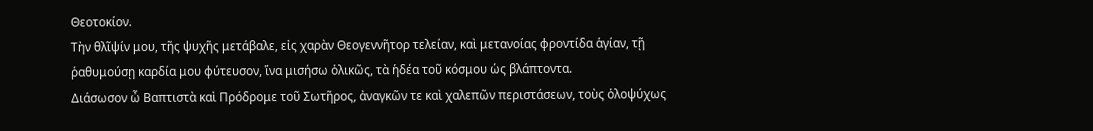Θεοτοκίον.
Τὴν θλῖψίν μου, τῆς ψυχῆς μετάβαλε, εἰς χαρὰν Θεογεννῆτορ τελείαν, καὶ μετανοίας φροντίδα ἁγίαν, τῇ ῥαθυμούσῃ καρδία μου φύτευσον, ἵνα μισήσω ὁλικῶς, τὰ ἡδέα τοῦ κόσμου ὡς βλάπτοντα.
Διάσωσον ὦ Βαπτιστὰ καὶ Πρόδρομε τοῦ Σωτῆρος, ἀναγκῶν τε καὶ χαλεπῶν περιστάσεων, τοὺς ὁλοψύχως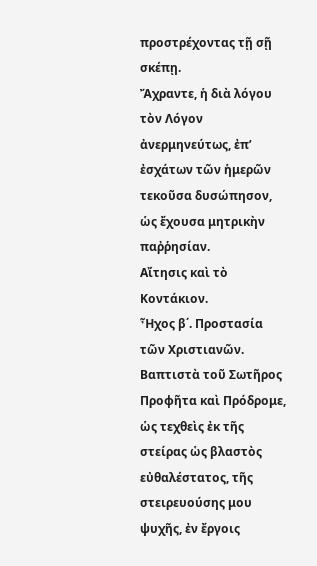προστρέχοντας τῇ σῇ σκέπῃ.
Ἄχραντε, ἡ διὰ λόγου τὸν Λόγον ἀνερμηνεύτως, ἐπ’ ἐσχάτων τῶν ἡμερῶν τεκοῦσα δυσώπησον, ὡς ἔχουσα μητρικὴν παῤῥησίαν.
Αἴτησις καὶ τὸ Κοντάκιον.
Ἦχος β΄. Προστασία τῶν Χριστιανῶν.
Βαπτιστὰ τοῦ Σωτῆρος Προφῆτα καὶ Πρόδρομε, ὡς τεχθεὶς ἐκ τῆς στείρας ὡς βλαστὸς εὐθαλέστατος, τῆς στειρευούσης μου ψυχῆς, ἐν ἔργοις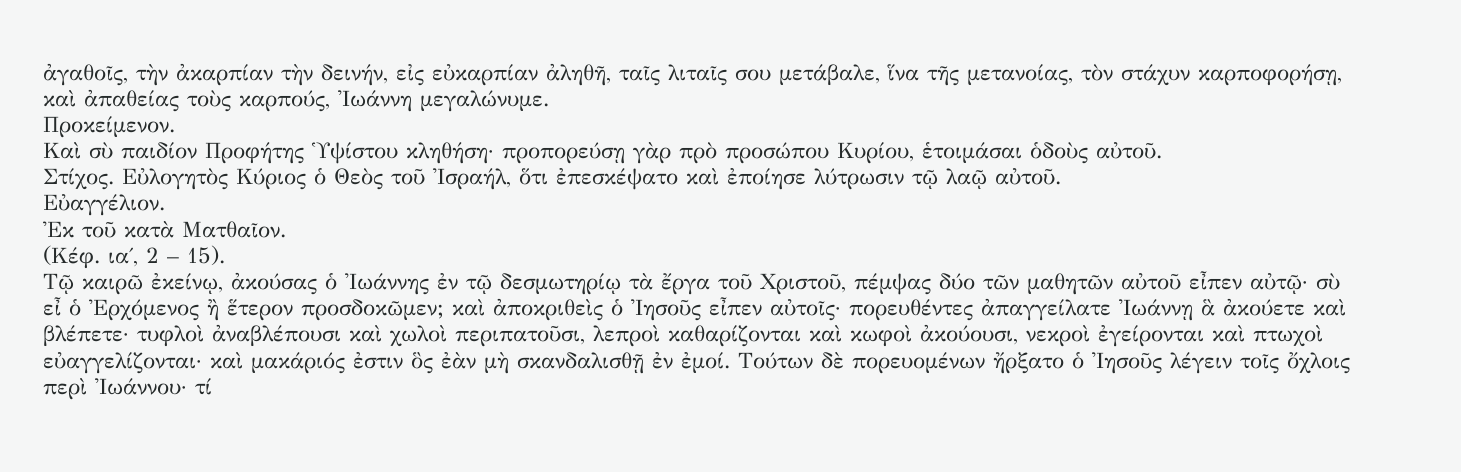ἀγαθοῖς, τὴν ἀκαρπίαν τὴν δεινήν, εἰς εὐκαρπίαν ἀληθῆ, ταῖς λιταῖς σου μετάβαλε, ἵνα τῆς μετανοίας, τὸν στάχυν καρποφορήσῃ, καὶ ἀπαθείας τοὺς καρπούς, Ἰωάννη μεγαλώνυμε.
Προκείμενον.
Καὶ σὺ παιδίον Προφήτης Ὑψίστου κληθήση· προπορεύσῃ γὰρ πρὸ προσώπου Κυρίου, ἑτοιμάσαι ὁδοὺς αὐτοῦ.
Στίχος. Εὐλογητὸς Κύριος ὁ Θεὸς τοῦ Ἰσραήλ, ὅτι ἐπεσκέψατο καὶ ἐποίησε λύτρωσιν τῷ λαῷ αὐτοῦ.
Εὐαγγέλιον.
Ἐκ τοῦ κατὰ Ματθαῖον.
(Κέφ. ια΄, 2 – 15).
Τῷ καιρῶ ἐκείνῳ, ἀκούσας ὁ Ἰωάννης ἐν τῷ δεσμωτηρίῳ τὰ ἔργα τοῦ Χριστοῦ, πέμψας δύο τῶν μαθητῶν αὐτοῦ εἶπεν αὐτῷ· σὺ εἶ ὁ Ἐρχόμενος ἢ ἕτερον προσδοκῶμεν; καὶ ἀποκριθεὶς ὁ Ἰησοῦς εἶπεν αὐτοῖς· πορευθέντες ἀπαγγείλατε Ἰωάννῃ ἃ ἀκούετε καὶ βλέπετε· τυφλοὶ ἀναβλέπουσι καὶ χωλοὶ περιπατοῦσι, λεπροὶ καθαρίζονται καὶ κωφοὶ ἀκούουσι, νεκροὶ ἐγείρονται καὶ πτωχοὶ εὐαγγελίζονται· καὶ μακάριός ἐστιν ὃς ἐὰν μὴ σκανδαλισθῇ ἐν ἐμοί. Τούτων δὲ πορευομένων ἤρξατο ὁ Ἰησοῦς λέγειν τοῖς ὄχλοις περὶ Ἰωάννου· τί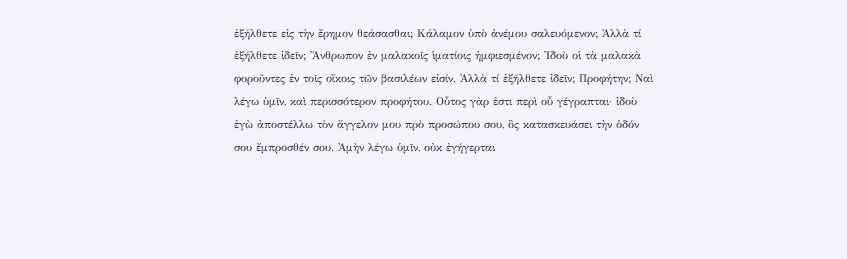ἐξήλθετε εἰς τὴν ἔρημον θεάσασθαι; Κάλαμον ὑπὸ ἀνέμου σαλευόμενον; Ἀλλὰ τί ἐξήλθετε ἰδεῖν; Ἄνθρωπον ἐν μαλακοῖς ἱματίοις ἠμφιεσμένον; Ἰδοὺ οἱ τὰ μαλακὰ φοροῦντες ἐν τοῖς οἴκοις τῶν βασιλέων εἰσίν. Ἀλλὰ τί ἐξήλθετε ἰδεῖν; Προφήτην; Ναὶ λέγω ὑμῖν, καὶ περισσότερον προφήτου. Οὗτος γὰρ ἐστι περὶ οὗ γέγραπται· ἰδοὺ ἐγὼ ἀποστέλλω τὸν ἄγγελον μου πρὸ προσώπου σου, ὃς κατασκευάσει τὴν ὁδόν σου ἔμπροσθέν σου. Ἀμὴν λέγω ὑμῖν, οὐκ ἐγήγερται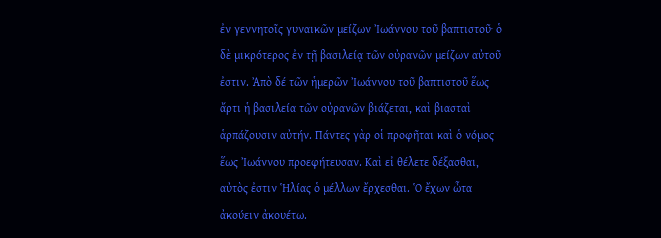ἐν γεννητοῖς γυναικῶν μείζων Ἰωάννου τοῦ βαπτιστοῦ· ὁ δὲ μικρότερος ἐν τῇ βασιλείᾳ τῶν οὐρανῶν μείζων αὐτοῦ ἐστιν. Ἀπὸ δέ τῶν ἡμερῶν Ἰωάννου τοῦ βαπτιστοῦ ἕως ἄρτι ἡ βασιλεία τῶν οὐρανῶν βιάζεται, καὶ βιασταὶ ἁρπάζουσιν αὐτήν. Πάντες γὰρ οἱ προφῆται καὶ ὁ νόμος ἕως Ἰωάννου προεφήτευσαν. Καὶ εἰ θέλετε δέξασθαι, αὐτὸς ἐστιν Ἡλίας ὁ μέλλων ἔρχεσθαι. Ὁ ἔχων ὦτα ἀκούειν ἀκουέτω.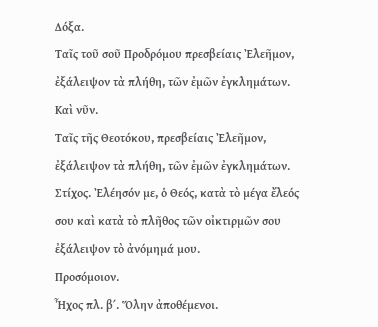Δόξα.
Ταῖς τοῦ σοῦ Προδρόμου πρεσβείαις Ἐλεῆμον, ἐξάλειψον τὰ πλήθη, τῶν ἐμῶν ἐγκλημάτων.
Καὶ νῦν.
Ταῖς τῆς Θεοτόκου, πρεσβείαις Ἐλεῆμον, ἐξάλειψον τὰ πλήθη, τῶν ἐμῶν ἐγκλημάτων.
Στίχος. Ἐλέησόν με, ὁ Θεός, κατὰ τὸ μέγα ἔλεός σου καὶ κατὰ τὸ πλῆθος τῶν οἰκτιρμῶν σου ἐξάλειψον τὸ ἀνόμημά μου.
Προσόμοιον.
Ἦχος πλ. β΄. Ὅλην ἀποθέμενοι.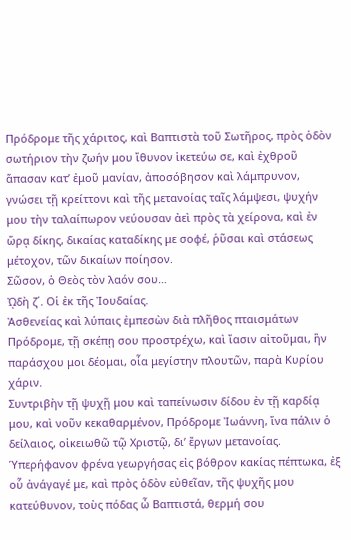Πρόδρομε τῆς χάριτος, καὶ Βαπτιστὰ τοῦ Σωτῆρος, πρὸς ὁδὸν σωτήριον τὴν ζωήν μου ἴθυνον ἱκετεύω σε, καὶ ἐχθροῦ ἅπασαν κατ’ ἐμοῦ μανίαν, ἀποσόβησον καὶ λάμπρυνον, γνώσει τῇ κρείττονι καὶ τῆς μετανοίας ταῖς λάμψεσι, ψυχήν μου τὴν ταλαίπωρον νεύουσαν ἀεὶ πρὸς τὰ χείρονα, καὶ ἐν ὥρᾳ δίκης, δικαίας καταδίκης με σοφέ, ῥῦσαι καὶ στάσεως μέτοχον, τῶν δικαίων ποίησον.
Σῶσον, ὁ Θεὸς τὸν λαόν σου…
ᾨδὴ ζ΄. Οἱ ἐκ τῆς Ἰουδαίας.
Ἀσθενείας καὶ λύπαις ἐμπεσὼν διὰ πλῆθος πταισμάτων Πρόδρομε, τῇ σκέπῃ σου προστρέχω, καὶ ἴασιν αἰτοῦμαι, ἣν παράσχου μοι δέομαι, οἷα μεγίστην πλουτῶν, παρὰ Κυρίου χάριν.
Συντριβὴν τῇ ψυχῇ μου καὶ ταπείνωσιν δίδου ἐν τῇ καρδίᾳ μου, καὶ νοῦν κεκαθαρμένον, Πρόδρομε Ἰωάννη, ἵνα πάλιν ὁ δείλαιος, οἰκειωθῶ τῷ Χριστῷ, δι’ ἔργων μετανοίας.
Ὑπερήφανον φρένα γεωργήσας εἰς βόθρον κακίας πέπτωκα, ἐξ οὗ ἀνάγαγέ με, καὶ πρὸς ὁδὸν εὐθεῖαν, τῆς ψυχῆς μου κατεύθυνον, τοὺς πόδας ὦ Βαπτιστά, θερμή σου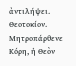ἀντιλήψει.
Θεοτοκίον.
Μητροπάρθενε Κόρη, ἡ Θεὸν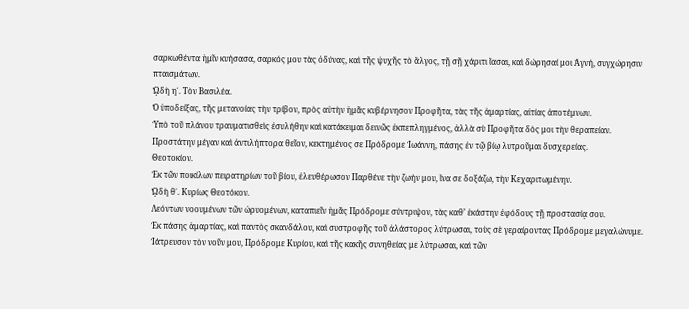σαρκωθέντα ἡμῖν κυήσασα, σαρκός μου τὰς ὀδύνας, καὶ τῆς ψυχῆς τὸ ἄλγος, τῇ σῇ χάριτι ἴασαι, καὶ δώρησαί μοι Ἁγνή, συγχώρησιν πταισμάτων.
ᾨδὴ η΄. Τὸν Βασιλέα.
Ὁ ὑποδείξας, τῆς μετανοίας τὴν τρίβον, πρὸς αὐτὴν ἡμᾶς κυβέρνησον Προφῆτα, τὰς τῆς ἁμαρτίας, αἰτίας ἀποτέμνων.
Ὑπὸ τοῦ πλάνου τραυματισθεὶς ἐσυλήθην καὶ κατάκειμαι δεινῶς ἐκπεπληγμένος, ἀλλὰ σὺ Προφῆτα δὸς μοι τὴν θεραπείαν.
Προστάτην μέγαν καὶ ἀντιλήπτορα θεῖον, κεκτημένος σε Πρόδρομε Ἰωάννη, πάσης ἐν τῷ βίῳ λυτροῦμαι δυσχερείας.
Θεοτοκίον.
Ἐκ τῶν ποικίλων πειρατηρίων τοῦ βίου, ἐλευθέρωσον Παρθένε τὴν ζωήν μου, ἵνα σε δοξάζω, τὴν Κεχαριτωμένην.
ᾨδὴ θ΄. Κυρίως Θεοτόκον.
Λεόντων νοουμένων τῶν ὠρυομένων, καταπιεῖν ἡμᾶς Πρόδρομε σύντριψον, τὰς καθ’ ἑκάστην ἐφόδους τῇ προστασίᾳ σου.
Ἐκ πάσης ἁμαρτίας, καὶ παντὸς σκανδάλου, καὶ συστροφῆς τοῦ ἀλάστορος λύτρωσαι, τοὺς σὲ γεραίροντας Πρόδρομε μεγαλώνυμε.
Ἰάτρευσον τὸν νοῦν μου, Πρόδρομε Κυρίου, καὶ τῆς κακῆς συνηθείας με λύτρωσαι, καὶ τῶν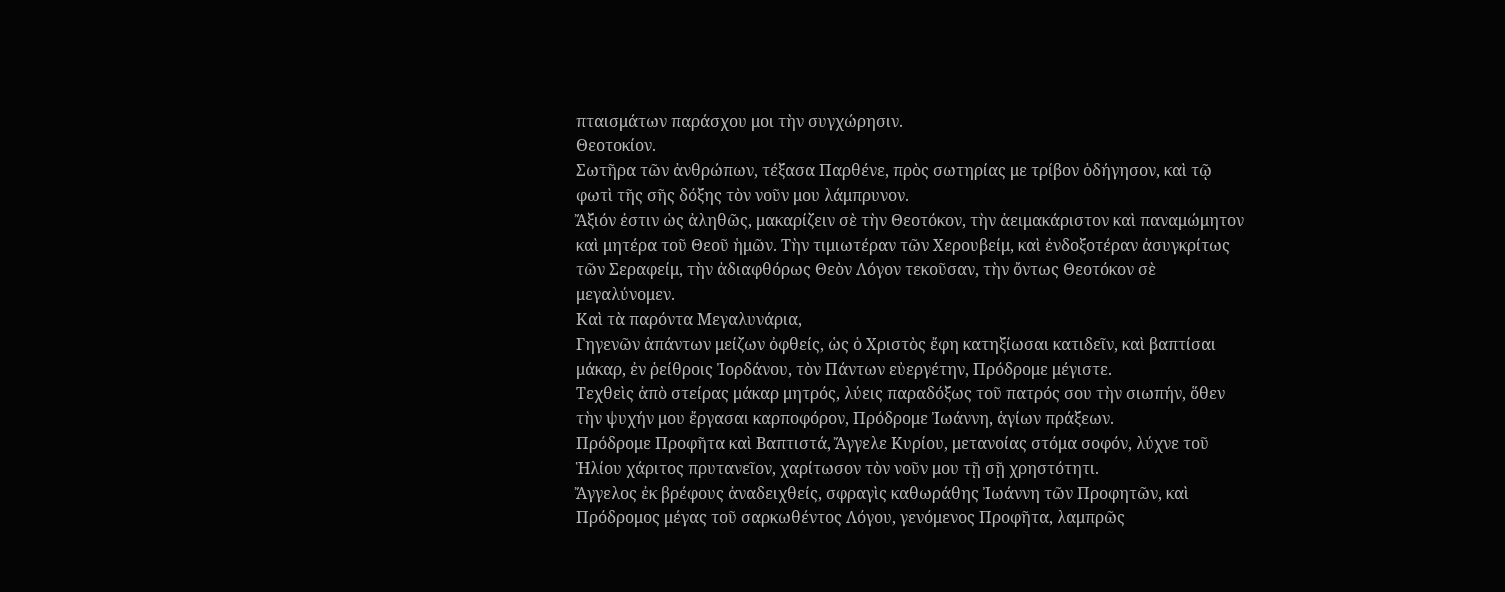πταισμάτων παράσχου μοι τὴν συγχώρησιν.
Θεοτοκίον.
Σωτῆρα τῶν ἀνθρώπων, τέξασα Παρθένε, πρὸς σωτηρίας με τρίβον ὁδήγησον, καὶ τῷ φωτὶ τῆς σῆς δόξης τὸν νοῦν μου λάμπρυνον.
Ἄξιόν ἐστιν ὡς ἀληθῶς, μακαρίζειν σὲ τὴν Θεοτόκον, τὴν ἀειμακάριστον καὶ παναμώμητον καὶ μητέρα τοῦ Θεοῦ ἡμῶν. Τὴν τιμιωτέραν τῶν Χερουβείμ, καὶ ἐνδοξοτέραν ἀσυγκρίτως τῶν Σεραφείμ, τὴν ἀδιαφθόρως Θεὸν Λόγον τεκοῦσαν, τὴν ὄντως Θεοτόκον σὲ μεγαλύνομεν.
Καὶ τὰ παρόντα Μεγαλυνάρια,
Γηγενῶν ἁπάντων μείζων ὀφθείς, ὡς ὁ Χριστὸς ἔφη κατηξίωσαι κατιδεῖν, καὶ βαπτίσαι μάκαρ, ἐν ῥείθροις Ἰορδάνου, τὸν Πάντων εὐεργέτην, Πρόδρομε μέγιστε.
Τεχθεὶς ἀπὸ στείρας μάκαρ μητρός, λύεις παραδόξως τοῦ πατρός σου τὴν σιωπήν, ὅθεν τὴν ψυχήν μου ἔργασαι καρποφόρον, Πρόδρομε Ἰωάννη, ἁγίων πράξεων.
Πρόδρομε Προφῆτα καὶ Βαπτιστά, Ἄγγελε Κυρίου, μετανοίας στόμα σοφόν, λύχνε τοῦ Ἡλίου χάριτος πρυτανεῖον, χαρίτωσον τὸν νοῦν μου τῇ σῇ χρηστότητι.
Ἄγγελος ἐκ βρέφους ἀναδειχθείς, σφραγὶς καθωράθης Ἰωάννη τῶν Προφητῶν, καὶ Πρόδρομος μέγας τοῦ σαρκωθέντος Λόγου, γενόμενος Προφῆτα, λαμπρῶς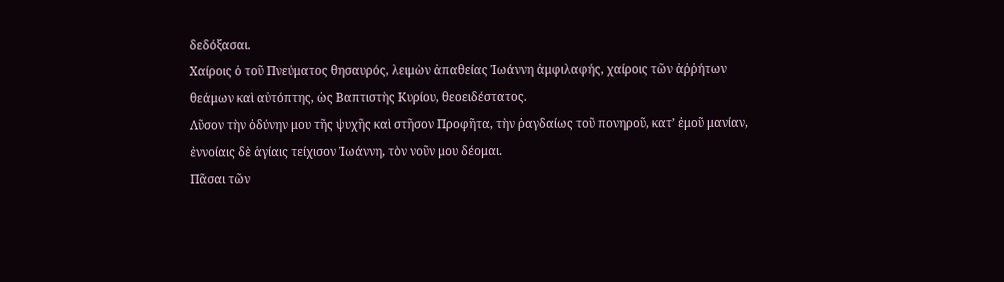δεδόξασαι.
Χαίροις ὁ τοῦ Πνεύματος θησαυρός, λειμὼν ἀπαθείας Ἰωάννη ἀμφιλαφής, χαίροις τῶν ἀῤῥήτων θεάμων καὶ αὐτόπτης, ὡς Βαπτιστὴς Κυρίου, θεοειδέστατος.
Λῦσον τὴν ὀδύνην μου τῆς ψυχῆς καὶ στῆσον Προφῆτα, τὴν ῥαγδαίως τοῦ πονηροῦ, κατ’ ἐμοῦ μανίαν, ἐννοίαις δὲ ἁγίαις τείχισον Ἰωάννη, τὸν νοῦν μου δέομαι.
Πᾶσαι τῶν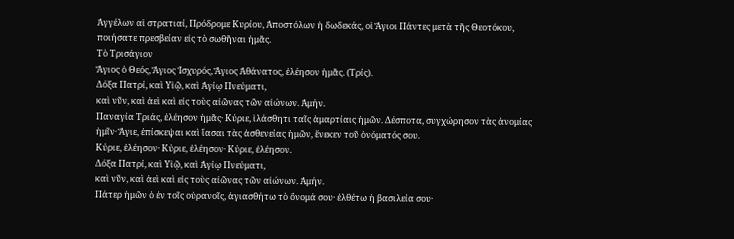Ἀγγέλων αἱ στρατιαί, Πρόδρομε Κυρίου, Ἀποστόλων ἡ δωδεκάς, οἱ Ἅγιοι Πάντες μετὰ τῆς Θεοτόκου, ποιήσατε πρεσβείαν εἰς τὸ σωθῆναι ἡμᾶς.
Τὸ Τρισάγιον
Ἅγιος ὁ Θεός, Ἅγιος Ἰσχυρός, Ἅγιος Ἀθάνατος, ἐλέησον ἡμᾶς. (Τρίς).
Δόξα Πατρί, καὶ Υἱῷ, καὶ Ἁγίῳ Πνεύματι,
καὶ νῦν, καὶ ἀεὶ καὶ εἰς τοὺς αἰῶνας τῶν αἰώνων. Ἀμήν.
Παναγία Τριάς, ἐλέησον ἡμᾶς· Κύριε, ἱλάσθητι ταῖς ἁμαρτίαις ἡμῶν. Δέσποτα, συγχώρησον τὰς ἀνομίας ἡμῖν· Ἅγιε, ἐπίσκεψαι καὶ ἴασαι τὰς ἀσθενείας ἡμῶν, ἕνεκεν τοῦ ὀνόματός σου.
Κύριε, ἐλέησον· Κύριε, ἐλέησον· Κύριε, ἐλέησον.
Δόξα Πατρί, καὶ Υἱῷ, καὶ Ἁγίῳ Πνεύματι,
καὶ νῦν, καὶ ἀεὶ καὶ εἰς τοὺς αἰῶνας τῶν αἰώνων. Ἀμήν.
Πάτερ ἡμῶν ὁ ἐν τοῖς οὐρανοῖς, ἁγιασθήτω τὸ ὄνομά σου· ἐλθέτω ἡ βασιλεία σου·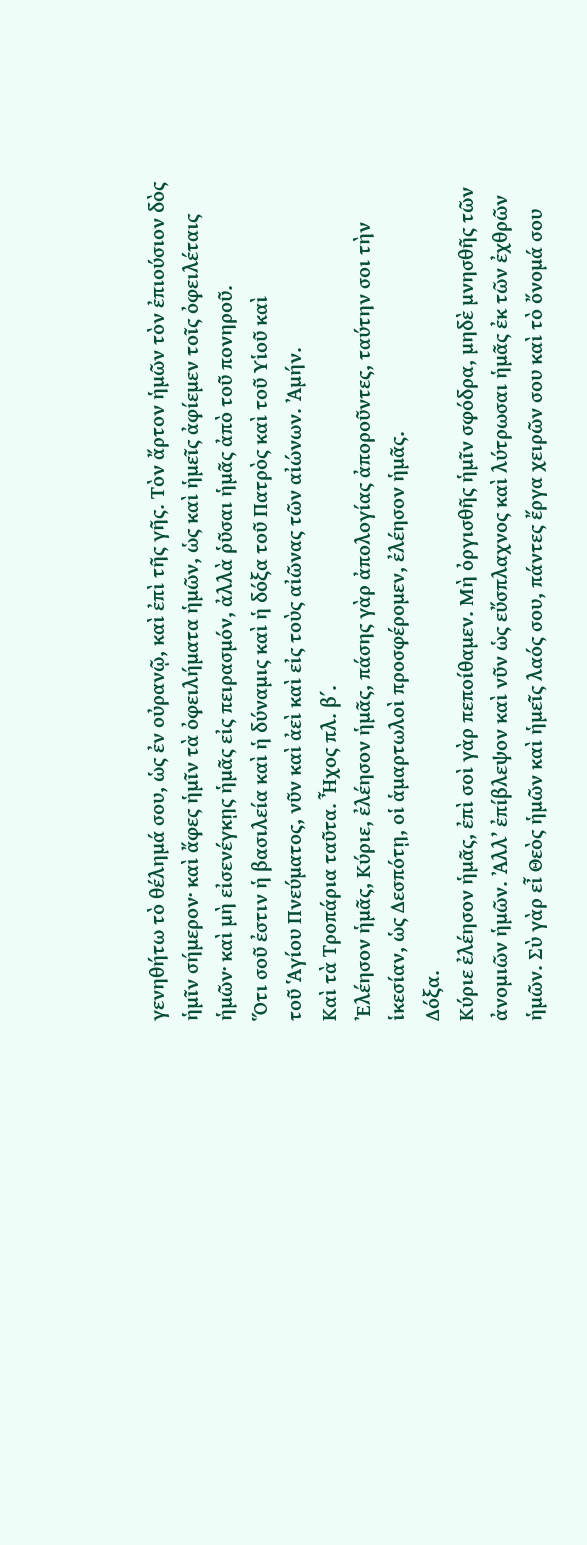γενηθήτω τὸ θέλημά σου, ὡς ἐν οὐρανῷ, καὶ ἐπὶ τῆς γῆς. Τὸν ἄρτον ἡμῶν τὸν ἐπιούσιον δὸς ἡμῖν σήμερον· καὶ ἄφες ἡμῖν τὰ ὀφειλήματα ἡμῶν, ὡς καὶ ἡμεῖς ἀφίεμεν τοῖς ὀφειλέταις ἡμῶν· καὶ μὴ εἰσενέγκῃς ἡμᾶς εἰς πειρασμόν, ἀλλὰ ῥῦσαι ἡμᾶς ἀπὸ τοῦ πονηροῦ.
Ὅτι σοῦ ἐστιν ἡ βασιλεία καὶ ἡ δύναμις καὶ ἡ δόξα τοῦ Πατρὸς καὶ τοῦ Υἱοῦ καὶ
τοῦ Ἁγίου Πνεύματος, νῦν καὶ ἀεὶ καὶ εἰς τοὺς αἰῶνας τῶν αἰώνων. Ἀμήν.
Καὶ τὰ Τροπάρια ταῦτα. Ἦχος πλ. β΄.
Ἐλέησον ἡμᾶς, Κύριε, ἐλέησον ἡμᾶς, πάσης γὰρ ἀπολογίας ἀποροῦντες, ταύτην σοι τὴν ἱκεσίαν, ὡς Δεσπότῃ, οἱ ἁμαρτωλοὶ προσφέρομεν, ἐλέησον ἡμᾶς.
Δόξα.
Κύριε ἐλέησον ἡμᾶς, ἐπὶ σοὶ γὰρ πεποίθαμεν. Μὴ ὀργισθῆς ἡμῖν σφόδρα, μηδὲ μνησθῆς τῶν ἀνομιῶν ἡμῶν. Ἀλλ’ ἐπίβλεψον καὶ νῦν ὡς εὔσπλαχνος καὶ λύτρωσαι ἡμᾶς ἐκ τῶν ἐχθρῶν ἡμῶν. Σὺ γὰρ εἶ Θεὸς ἡμῶν καὶ ἡμεῖς λαός σου, πάντες ἔργα χειρῶν σου καὶ τὸ ὄνομά σου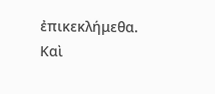ἐπικεκλήμεθα.
Καὶ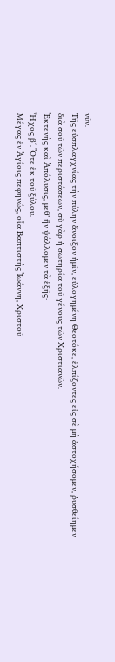νῦν.
Τῆς εὐσπλαγχνίας τὴν πύλην ἄνοιξον ἡμῖν, εὐλογημένη Θεοτόκε, ἐλπίζοντες εἰς σὲ μὴ ἀστοχήσομεν, ῥυσθείημεν διὰ σοῦ τῶν περιστάσεων, σὺ γὰρ ἡ σωτηρία τοῦ γένους τῶν Χριστιανῶν.
Ἐκτενὴς καὶ Ἀπόλυσις, μεθ’ ἣν ψάλλομεν τὰ ἑξῆς·
Ἦχος β΄. Ὅτε ἐκ τοῦ ξύλου.
Μέγας ἐν Ἁγίοις πεφηνώς, οἷα Βαπτιστὴς Ἰωάννη, Χριστοῦ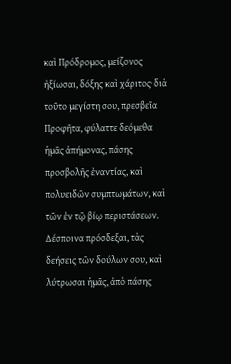καὶ Πρόδρομος, μείζονος ἠξίωσαι, δόξης καὶ χάριτος· διὰ τοῦτο μεγίστη σου, πρεσβεῖα Προφῆτα, φύλαττε δεόμεθα ἡμᾶς ἀπήμονας, πάσης προσβολῆς ἐναντίας, καὶ πολυειδῶν συμπτωμάτων, καὶ τῶν ἐν τῷ βίῳ περιστάσεων.
Δέσποινα πρόσδεξαι, τὰς δεήσεις τῶν δούλων σου, καὶ λύτρωσαι ἡμᾶς, ἀπὸ πάσης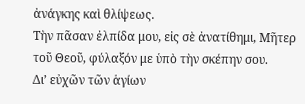ἀνάγκης καὶ θλίψεως.
Τὴν πᾶσαν ἐλπίδα μου, εἰς σὲ ἀνατίθημι, Μῆτερ τοῦ Θεοῦ, φύλαξόν με ὑπὸ τὴν σκέπην σου.
Δι’ εὐχῶν τῶν ἁγίων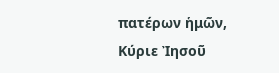πατέρων ἡμῶν,
Κύριε Ἰησοῦ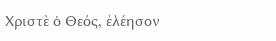Χριστὲ ὁ Θεός, ἐλέησον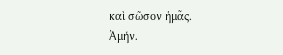καὶ σῶσον ἡμᾶς.
Ἀμήν.